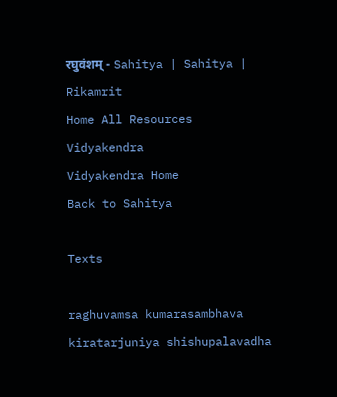रघुवंशम् - Sahitya | Sahitya | Rikamrit
Home All Resources
Vidyakendra
Vidyakendra Home
Back to Sahitya

Texts

raghuvamsa kumarasambhava kiratarjuniya shishupalavadha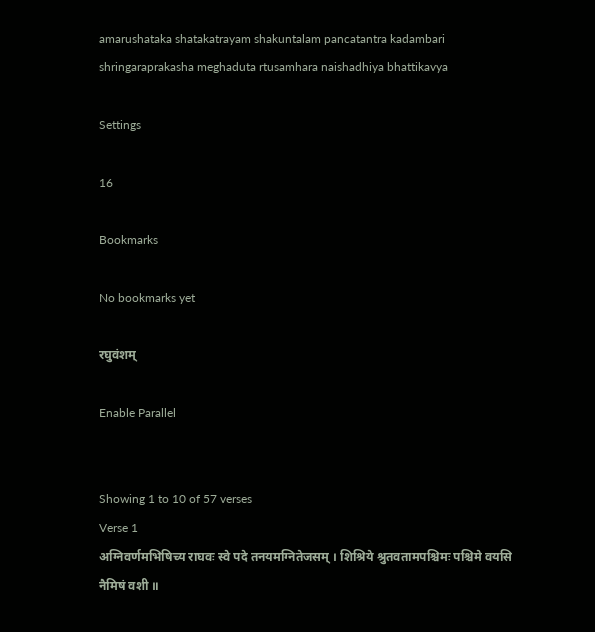amarushataka shatakatrayam shakuntalam pancatantra kadambari shringaraprakasha meghaduta rtusamhara naishadhiya bhattikavya

Settings

16

Bookmarks

No bookmarks yet

रघुवंशम्

Enable Parallel


Showing 1 to 10 of 57 verses
Verse 1
अग्निवर्णमभिषिच्य राघवः स्वे पदे तनयमग्नितेजसम् । शिश्रिये श्रुतवतामपश्चिमः पश्चिमे वयसि नैमिषं वशी ॥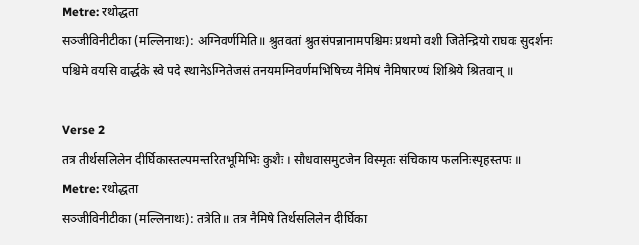Metre: रथोद्धता
सञ्जीविनीटीका (मल्लिनाथः): अग्निवर्णमिति॥ श्रुतवतां श्रुतसंपन्नानामपश्चिमः प्रथमो वशी जितेन्द्रियो राघवः सुदर्शनः पश्चिमे वयसि वार्द्धके स्वे पदे स्थानेऽग्नितेजसं तनयमग्निवर्णमभिषिच्य नैमिषं नैमिषारण्यं शिश्रिये श्रितवान् ॥

Verse 2
तत्र तीर्थसलिलेन दीर्घिकास्तल्पमन्तरितभूमिभिः कुशैः । सौधवासमुटजेन विस्मृतः संचिकाय फलनिःस्पृहस्तपः ॥
Metre: रथोद्धता
सञ्जीविनीटीका (मल्लिनाथः): तत्रेति॥ तत्र नैमिषे तिर्थसलिलेन दीर्घिका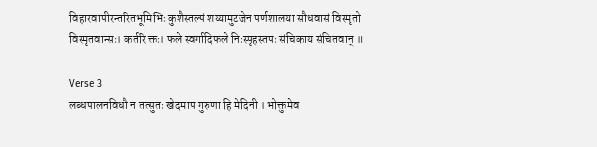विहारवापीरन्तरितभूमिभिः कुशैस्तल्पं शय्यामुटजेन पर्णशालया सौधवासं विस्मृतो विस्मृतवान्सः। कर्तरि क्तः। फले स्वर्गादिफले निःस्पृहस्तपः संचिकाय संचितवान् ॥

Verse 3
लब्धपालनविधौ न तत्सुतः खेदमाप गुरुणा हि मेदिनी । भोक्तुमेव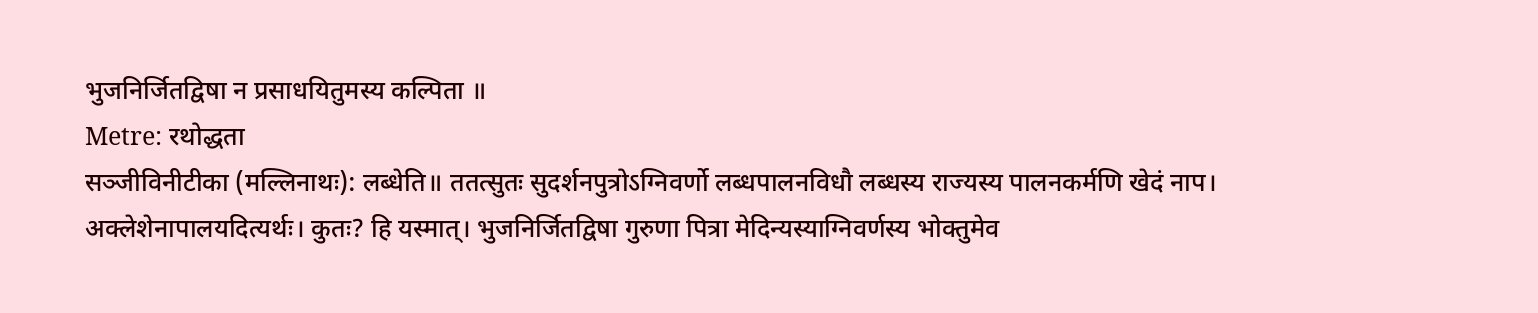भुजनिर्जितद्विषा न प्रसाधयितुमस्य कल्पिता ॥
Metre: रथोद्धता
सञ्जीविनीटीका (मल्लिनाथः): लब्धेति॥ ततत्सुतः सुदर्शनपुत्रोऽग्निवर्णो लब्धपालनविधौ लब्धस्य राज्यस्य पालनकर्मणि खेदं नाप। अक्लेशेनापालयदित्यर्थः। कुतः? हि यस्मात्। भुजनिर्जितद्विषा गुरुणा पित्रा मेदिन्यस्याग्निवर्णस्य भोक्तुमेव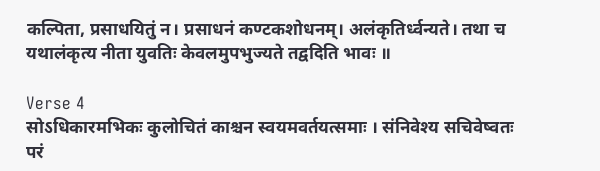कल्पिता, प्रसाधयितुं न। प्रसाधनं कण्टकशोधनम्। अलंकृतिर्ध्वन्यते। तथा च यथालंकृत्य नीता युवतिः केवलमुपभुज्यते तद्वदिति भावः ॥

Verse 4
सोऽधिकारमभिकः कुलोचितं काश्चन स्वयमवर्तयत्समाः । संनिवेश्य सचिवेष्वतः परं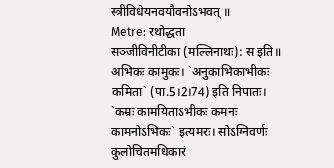स्त्रीविधेयनवयौवनोऽभवत् ॥
Metre: रथोद्धता
सञ्जीविनीटीका (मल्लिनाथः): स इति॥ अभिकः कामुकः। `अनुकाभिकाभीकः कमिता` (पा.5।2।74) इति निपातः। `कम्रः कामयिताऽभीकः कमनः कामनोऽभिकः` इत्यमरः। सोऽग्निवर्णः कुलोचितमधिकारं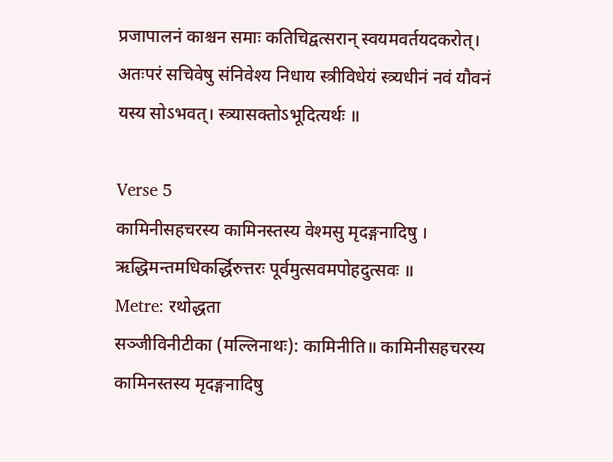प्रजापालनं काश्चन समाः कतिचिद्वत्सरान् स्वयमवर्तयदकरोत्। अतःपरं सचिवेषु संनिवेश्य निधाय स्त्रीविधेयं स्त्र्यधीनं नवं यौवनं यस्य सोऽभवत्। स्त्र्यासक्तोऽभूदित्यर्थः ॥

Verse 5
कामिनीसहचरस्य कामिनस्तस्य वेश्मसु मृदङ्गनादिषु । ऋद्धिमन्तमधिकर्द्धिरुत्तरः पूर्वमुत्सवमपोहदुत्सवः ॥
Metre: रथोद्धता
सञ्जीविनीटीका (मल्लिनाथः): कामिनीति॥ कामिनीसहचरस्य कामिनस्तस्य मृदङ्गनादिषु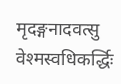मृदङ्गनादवत्सु वेश्मस्वधिकर्द्धिः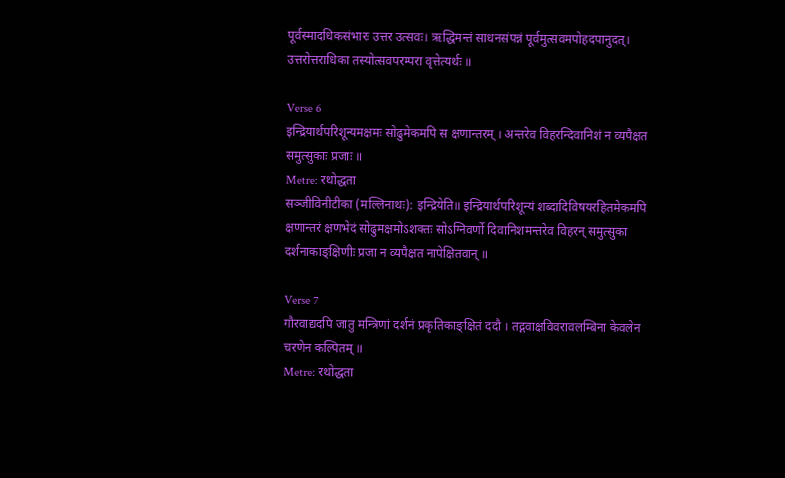पूर्वस्मादधिकसंभारः उत्तर उत्सवः। ऋद्धिमन्तं साधनसंपन्नं पूर्वमुत्सवमपोहदपानुदत्। उत्तरोत्तराधिका तस्योत्सवपरम्परा वृत्तेत्यर्थः ॥

Verse 6
इन्द्रियार्थपरिशून्यमक्षमः सोढुमेकमपि स क्षणान्तरम् । अन्तरेव विहरन्दिवानिशं न व्यपैक्षत समुत्सुकाः प्रजाः ॥
Metre: रथोद्धता
सञ्जीविनीटीका (मल्लिनाथः): इन्द्रियेति॥ इन्द्रियार्थपरिशून्यं शब्दादिविषयरहितमेकमपि क्षणान्तरं क्षणभेदं सोढुमक्षमोऽशक्तः सोऽग्निवर्णो दिवानिशमन्तरेव विहरन् समुत्सुका दर्शनाकाङ्क्षिणीः प्रजा न व्यपैक्षत नापेक्षितवान् ॥

Verse 7
गौरवाद्यदपि जातु मन्त्रिणां दर्शनं प्रकृतिकाङ्क्षितं ददौ । तद्गवाक्षविवरावलम्बिना केवलेन चरणेन कल्पितम् ॥
Metre: रथोद्धता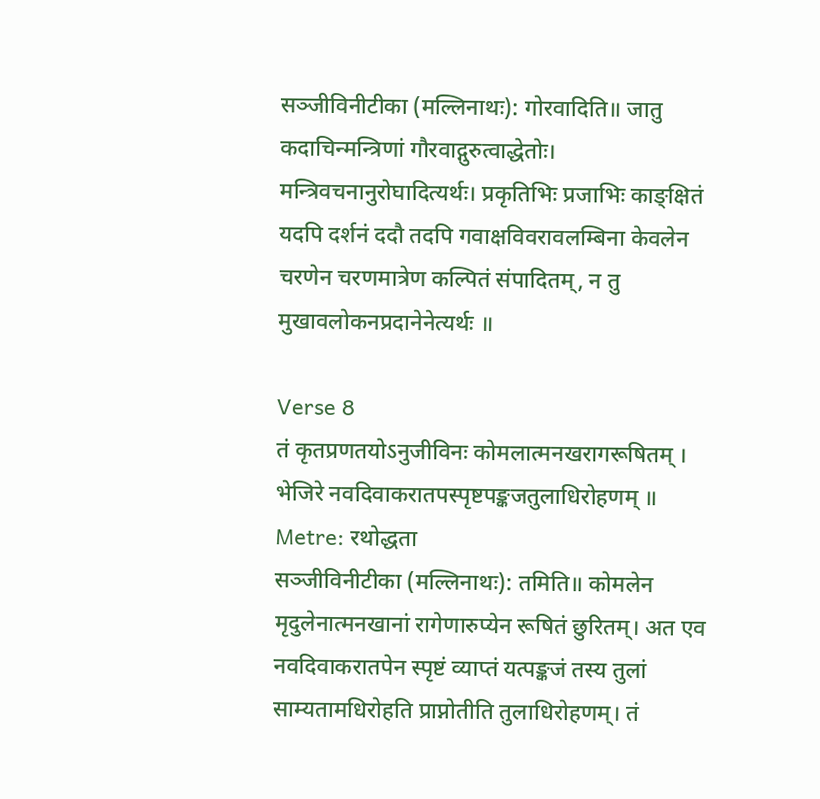सञ्जीविनीटीका (मल्लिनाथः): गोरवादिति॥ जातु कदाचिन्मन्त्रिणां गौरवाद्गुरुत्वाद्धेतोः। मन्त्रिवचनानुरोघादित्यर्थः। प्रकृतिभिः प्रजाभिः काङ्क्षितं यदपि दर्शनं ददौ तदपि गवाक्षविवरावलम्बिना केवलेन चरणेन चरणमात्रेण कल्पितं संपादितम्, न तु मुखावलोकनप्रदानेनेत्यर्थः ॥

Verse 8
तं कृतप्रणतयोऽनुजीविनः कोमलात्मनखरागरूषितम् । भेजिरे नवदिवाकरातपस्पृष्टपङ्कजतुलाधिरोहणम् ॥
Metre: रथोद्धता
सञ्जीविनीटीका (मल्लिनाथः): तमिति॥ कोमलेन मृदुलेनात्मनखानां रागेणारुप्येन रूषितं छुरितम्। अत एव नवदिवाकरातपेन स्पृष्टं व्याप्तं यत्पङ्कजं तस्य तुलां साम्यतामधिरोहति प्राप्नोतीति तुलाधिरोहणम्। तं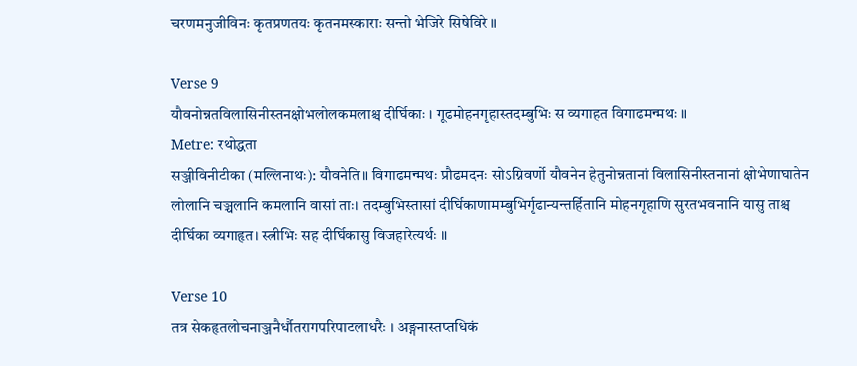चरणमनुजीविनः कृतप्रणतयः कृतनमस्काराः सन्तो भेजिरे सिषेविरे ॥

Verse 9
यौवनोन्नतविलासिनीस्तनक्षोभलोलकमलाश्च दीर्घिकाः । गूढमोहनगृहास्तदम्बुभिः स व्यगाहत विगाढमन्मथः ॥
Metre: रथोद्धता
सञ्जीविनीटीका (मल्लिनाथः): यौवनेति॥ विगाढमन्मथः प्रौढमदनः सोऽग्निवर्णो यौवनेन हेतुनोन्नतानां विलासिनीस्तनानां क्षोभेणाघातेन लोलानि चञ्चलानि कमलानि वासां ताः। तदम्बुभिस्तासां दीर्घिकाणामम्बुभिर्गृढान्यन्तर्हितानि मोहनगृहाणि सुरतभवनानि यासु ताश्च दीर्घिका व्यगाहृत। स्त्रीभिः सह दीर्घिकासु विजहारेत्यर्थः ॥

Verse 10
तत्र सेकहृतलोचनाञ्जनैर्धौतरागपरिपाटलाधरैः । अङ्गनास्तप्तधिकं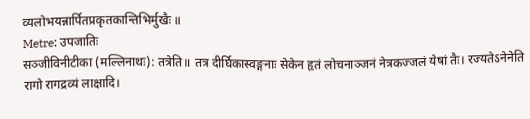व्यलोभयन्नार्पितप्रकृतकान्तिभिर्मुखैः ॥
Metre: उपजातिः
सञ्जीविनीटीका (मल्लिनाथः): तत्रेति॥ तत्र दीर्घिकास्वङ्गनाः सेकेन हृतं लोचनाञ्जनं नेत्रकज्जलं येषां तैः। रज्यतेऽनेनेति रागो रागद्रव्यं लाक्षादि।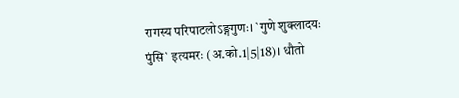रागस्य परिपाटलोऽङ्गगुणः। `गुणे शुक्लादयः पुंसि` इत्यमरः (अ.को.1|5|18)। धौतो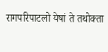रागपरिपाटलो येषां ते तथोक्ता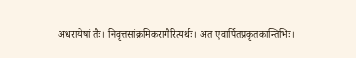अधरायेषां तैः। निवृत्तसांक्रमिकरागैरित्यर्थः। अत एवार्पितप्रकृतकान्तिभिः।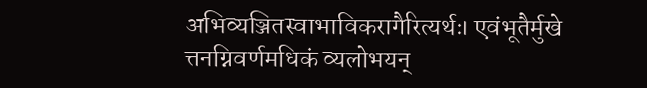अभिव्यञ्जितस्वाभाविकरागैरित्यर्थः। एवंभूतैर्मुखे त्तनग्निवर्णमधिकं व्यलोभयन्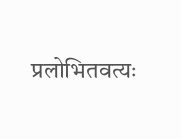प्रलोभितवत्यः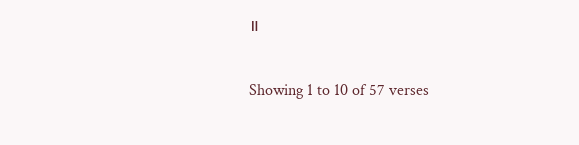॥

Showing 1 to 10 of 57 verses